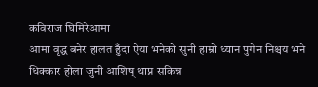कविराज घिमिरेआमा
आमा वृद्ध बनेर हालत हुँदा ऐया भनेको सुनी हाम्रो ध्यान पुगेन निश्चय भने धिक्कार होला जुनी आशिष् थाप्न सकिन्न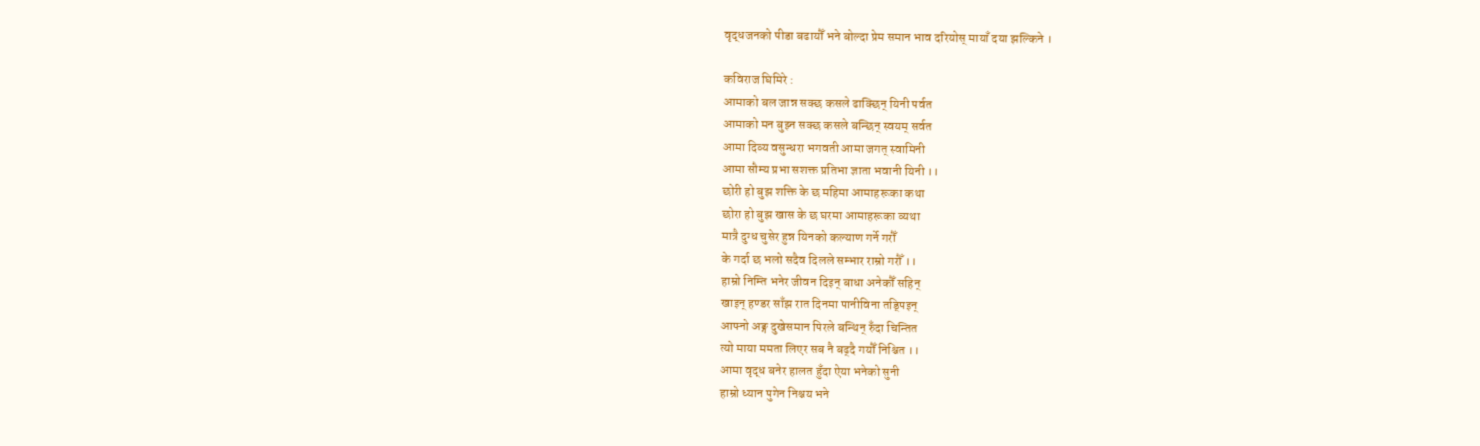वृद्धजनको पीडा बढायौँ भने बोल्दा प्रेम समान भाव दरियोस् मायाँ दया झल्किने ।

कविराज घिमिरे :
आमाको बल जान्न सक्छ कसले ढाक्छिन् यिनी पर्वत
आमाको मन बुझ्न सक्छ कसले बन्छिन् स्वयम् सर्वत
आमा दिव्य वसुन्धरा भगवती आमा जगत् स्वामिनी
आमा सौम्य प्रभा सशक्त प्रतिभा ज्ञाता भवानी यिनी ।।
छोरी हो बुझ शक्ति के छ महिमा आमाहरूका कथा
छोरा हो बुझ खास के छ घरमा आमाहरूका व्यथा
मात्रै दुग्ध चुसेर हुन्न यिनको कल्याण गर्ने गरौँ
के गर्दा छ भलो सदैव दिलले सम्भार राम्रो गरौँ ।।
हाम्रो निम्ति भनेर जीवन दिइन् बाधा अनेकौँ सहिन्
खाइन् हण्डर साँझ रात दिनमा पानीविना तड्पिइन्
आफ्नो अङ्ग दुखेसमान पिरले बन्थिन् रुँदा चिन्तित
त्यो माया ममता लिएर सब नै बढ्दै गयौँ निश्चित ।।
आमा वृद्ध बनेर हालत हुँदा ऐया भनेको सुनी
हाम्रो ध्यान पुगेन निश्चय भने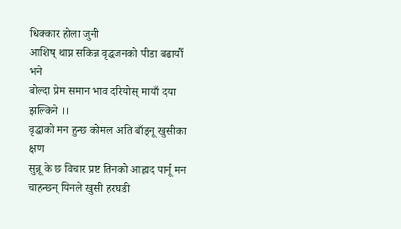धिक्कार होला जुनी
आशिष् थाप्न सकिन्न वृद्धजनको पीडा बढायौँ भने
बोल्दा प्रेम समान भाव दरियोस् मायाँ दया झल्किने ।।
वृद्धाको मन हुन्छ कोमल अति बाँड्नू खुसीका क्षण
सुन्नू के छ विचार प्रष्ट तिनको आह्लाद पार्नू मन
चाहन्छन् यिनले खुसी हरघडी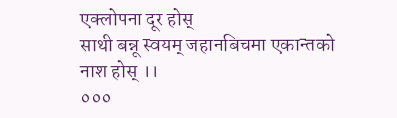एक्लोपना दूर होस्
साथी बन्नू स्वयम् जहानबिचमा एकान्तको नाश होस् ।।
०००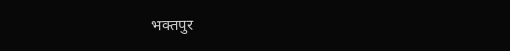भक्तपुर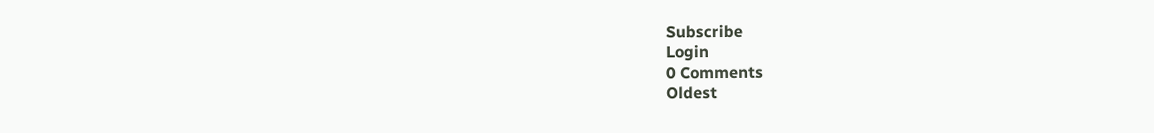Subscribe
Login
0 Comments
Oldest